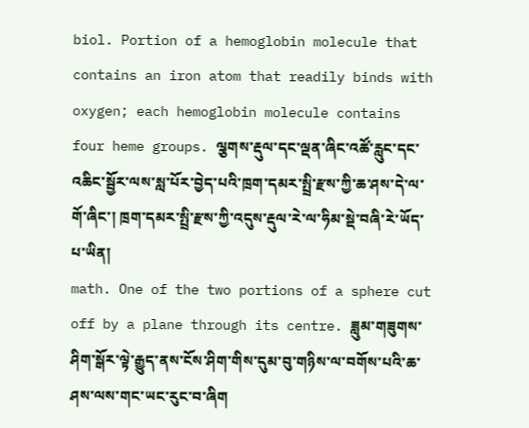biol. Portion of a hemoglobin molecule that contains an iron atom that readily binds with oxygen; each hemoglobin molecule contains four heme groups. ལྕགས་རྡུལ་དང་ལྡན་ཞིང་འཚོ་རླུང་དང་འཆིང་སྦྱོར་ལས་སླ་པོར་བྱེད་པའི་ཁྲག་དམར་སྤྲི་རྫས་ཀྱི་ཆ་ཤས་དེ་ལ་གོ་ཞིང་། ཁྲག་དམར་སྤྲི་རྫས་ཀྱི་འདུས་རྡུལ་རེ་ལ་ཧིམ་སྡེ་བཞི་རེ་ཡོད་པ་ཡིན།
math. One of the two portions of a sphere cut off by a plane through its centre. ཟླུམ་གཟུགས་ཤིག་སྒོར་ལྟེ་རྒྱུད་ནས་ངོས་ཤིག་གིས་དུམ་བུ་གཉིས་ལ་བགོས་པའི་ཆ་ཤས་ལས་གང་ཡང་རུང་བ་ཞིག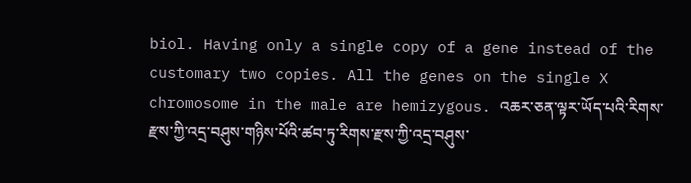biol. Having only a single copy of a gene instead of the customary two copies. All the genes on the single X chromosome in the male are hemizygous. འཆར་ཅན་ལྟར་ཡོད་པའི་རིགས་རྫས་ཀྱི་འདྲ་བཤུས་གཉིས་པོའི་ཚབ་ཏུ་རིགས་རྫས་ཀྱི་འདྲ་བཤུས་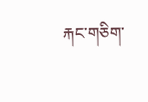རྐང་གཅིག་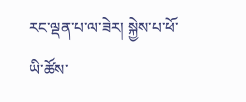རང་ལྡན་པ་ལ་ཟེར། སྐྱེས་པ་ཕོ་ཡི་ཚོས་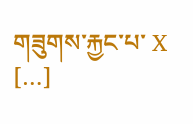གཟུགས་རྐྱང་པ་ X […]